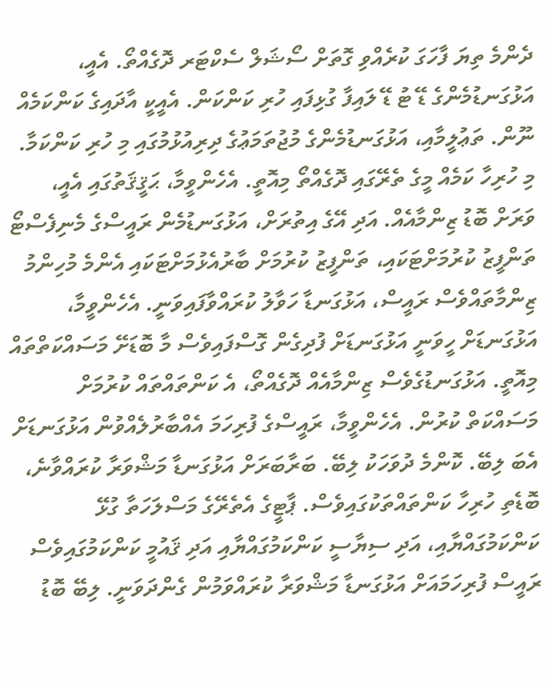ދެންމެ ތިޔަ ފާހަގަ ކުރެއްވި ގޮތަށް ސޯޝަލް ސެކްޓަރ ދޮގެއްތޯ. އެއީ، އަޅުގަނޑުމެންގެ ޑޭ ޓު ޑޭ ލައިފާ ގުޅިފައި ހުރި ކަންކަން. އެއީކީ އާދައިގެ ކަންކަމެއް ނޫން. ތަޢުލީމާއި، އަޅުގަނޑުމެންގެ މުޖުތަމަޢުގެ ދިރިއުޅުމުގައި މި ހުރި ކަންކަމާ. މި ހުރިހާ ކަމެއް މީގެ ތެރޭގައި ދޮގެއްތޯ މިއޮތީ. އެހެންވީމާ، ޙަޤީޤަތުގައި އެއީ، ވަރަށް ބޮޑު ޒިންމާއެއް. އަދި އޭގެ އިތުރަށް، އަޅުގަނޑުމެން ރައީސްގެ މެނިފެސްޓޯ ތަންފީޒު ކުރުމަށްޓަކައި، ތަންފީޒު ކުރުމަށް ބާރުއެޅުމަށްޓަކައި އެންމެ މުހިންމު ޒިންމާތައްވެސް ރައީސް، އަޅުގަނޑާ ހަވާލު ކުރައްވާފައިވަނީ. އެހެންވީމާ، އަޅުގަނޑަށް ހީވަނީ އަޅުގަނޑަށް ފުދިގެން ގޮސްފައިވެސް މާ ބޮޑަށޭ މަސައްކަތްތައް މިއޮތީ. އަޅުގަނޑުގެވެސް ޒިންމާއެއް ދޮގެއްތޯ، އެ ކަންތައްތައް ކުރުމަށް މަސައްކަތް ކުރުން. އެހެންވީމާ، ރައީސްގެ ފުރިހަމަ އެއްބާރުލެއްވުން އަޅުގަނޑަށް އެބަ ލިބޭ. ކޮންމެ ދުވަހަކު ލިބޭ. ބަރާބަރަށް އަޅުގަނޑާ މަޝްވަރާ ކުރައްވާނެ، ބޮޑެތި ހުރިހާ ކަންތައްތަކުގައިވެސް. ޕާޓީގެ އެތެރޭގެ މަސްލަހަތާ ގުޅޭ ކަންކަމުގައްޔާއި، އަދި ސިޔާސީ ކަންކަމުގައްޔާއި އަދި ޤައުމީ ކަންކަމުގައިވެސް ރައީސް ފުރިހަމައަށް އަޅުގަނޑާ މަޝްވަރާ ކުރައްވަމުން ގެންދަވަނީ. ލިބޭ ބޮޑު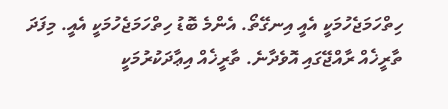ހިތްހަމަޖެހުމަކީ އެއީ އިނގޭތޯ. އެންމެ ބޮޑު ހިތްހަމަޖެހުމަކީ އެއީ. މިފަދަ ތާރީޚެއް ރާއްޖޭގައި އޮވެދާނެ. ތާރީޚެއް އިޢާދަކުރުމަކީ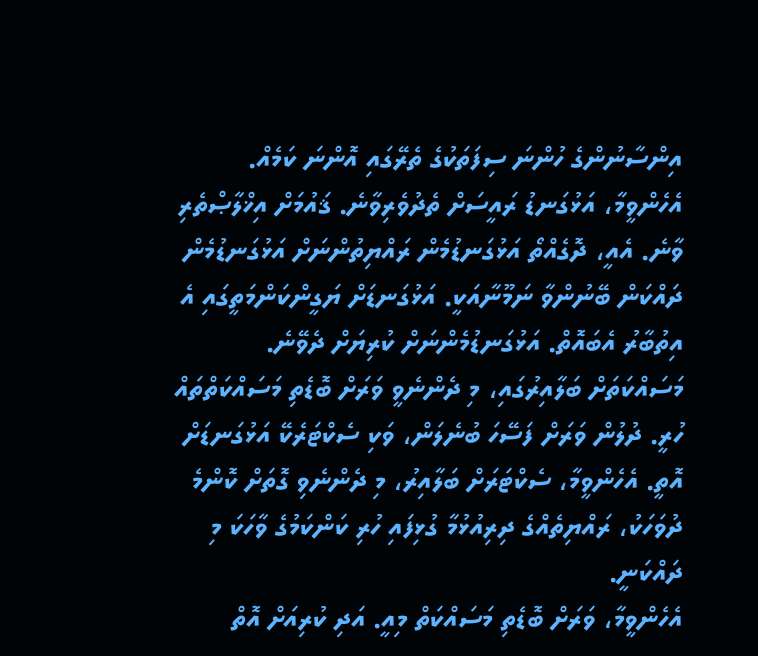އިންސާނުންގެ ހުންނަ ސިފަތަކުގެ ތެރޭގައި އޮންނަ ކަމެއް. އެހެންވީމާ، އަޅުގަނޑު ރައީސަށް ތެދުވެރިވާނެ. ޤައުމަށް އިޚްލާޞްތެރި ވާނެ. އެއީ، ދޮގެއްތޯ އަޅުގަނޑުމެން ރައްޔިތުންނަށް އަޅުގަނޑުމެން ދައްކަން ބޭނުންވާ ނަމޫނާއަކީ. އަޅުގަނޑަށް ޔަގީންކަންމަތީގައި އެ އިތުބާރު އެބައޮތް. އަޅުގަނޑުމެންނަށް ކުރިޔަށް ދެވޭނެ. މަސައްކަތަށް ބަލާއިރުގައި، މި ދެންނެވީ ވަރަށް ބޮޑެތި މަސައްކަތްތައް ހުރީ. ދުލުން ވަރަށް ފަސޭހަ ބުނެލަން، ވަކި ސެކްޓަރެކޭ އަޅުގަނޑަށް އޮތީ. އެހެންވީމާ، ސެކްޓަރަށް ބަލާއިރު، މި ދެންނެވި ގޮތަށް ކޮންމެ ދުވަހަކު، ރައްޔިތެއްގެ ދިރިއުޅުމާ ގުޅިފައި ހުރި ކަންކަމުގެ ވާހަކަ މި ދައްކަނީ.
އެހެންވީމާ، ވަރަށް ބޮޑެތި މަސައްކަތް މިއީ. އަދި ކުރިއަށް އޮތް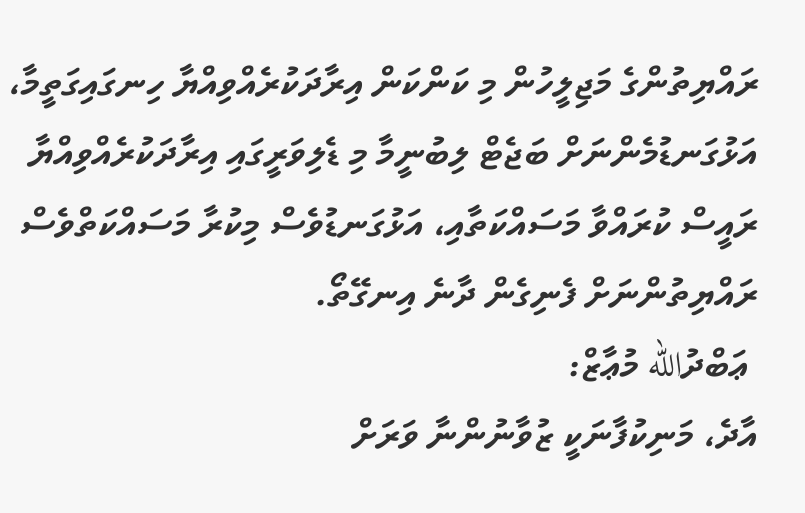ރައްޔިތުންގެ މަޖިލީހުން މި ކަންކަން އިރާދަކުރެއްވިއްޔާ ހިނގައިގަތީމާ، އަޅުގަނޑުމެންނަށް ބަޖެޓް ލިބުނީމާ މި ޑެލިވަރީގައި އިރާދަކުރެއްވިއްޔާ ރައީސް ކުރައްވާ މަސައްކަތާއި، އަޅުގަނޑުވެސް މިކުރާ މަސައްކަތްވެސް ރައްޔިތުންނަށް ފެނިގެން ދާނެ އިނގޭތޯ.
 ޢަބްދުالله މުޢާޒް:
އާދެ، މަނިކުފާނަކީ ޒުވާނުންނާ ވަރަށް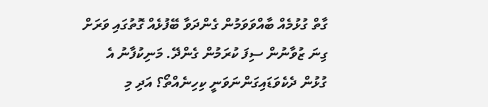ގާތް ގުޅުމެއް ބާއްވަވަމުން ގެންދަވާ ބޭފުޅެއް ގޮތުގައި ވަރަށް ގިނަ ޒުވާނުން ސިފަ ކުރަމުން ގެންދޭ. މަނިކުފާނު އެ ގުޅުން ދެކެވަޑައިގަންނަވަނީ ކިހިނެއްތޯ؟ އަދި މި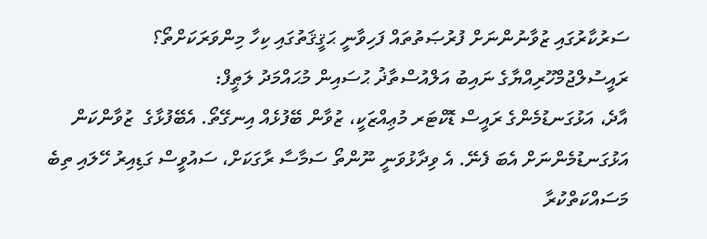ސަރުކާރުގައި ޒުވާނުންނަށް ފުރުޞަތުތައް ފަހިވާނީ ޙަޤީޤަތުގައި ކިހާ މިންވަރަކަށްތޯ؟
ރައީސުލްޖުމްހޫރިއްޔާގެ ނައިބު އަލްއުސްތާޛު ޙުސައިން މުޙައްމަދު ލަޠީފް:
އާދެ، އަޅުގަނޑުމެންގެ ރައީސް ޑޮކްޓަރ މުޢިއްޒަކީ، ޒުވާން ބޭފުޅެއް އިނގޭތޯ. އެބޭފުޅާގެ  ޒުވާންކަން އަޅުގަނޑުމެންނަށް އެބަ ފެނޭ. އެ ވިދާޅުވަނީ ނޫންތޯ ސަމާސާ ރާގަކަށް، ސައުވީސް ގަޑިއިރު ހޭލައި ތިބެ މަސައްކަތްކުރާ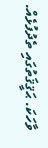ވާހަކަ. ޙަޤީޤަތުގައި ތެދުފުޅެއް.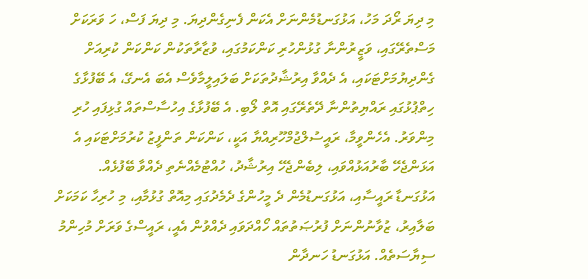މި ދިޔަ ރޯދަ މަހު، އަޅުގަނޑުމެންނަށް އެކަން ފެނިގެންދިޔަ. މި ދިޔަ ފަސް، ހަ ވަރަކަށް މަސްތެރޭގައި، ވަޒީރުންނާ ގުޅުންހުރި ކަންކަމުގައި، ވުޒާރާތަކުން ކަންކަން ކުރިއަށް ގެންދިޔުމަށްޓަކައި، އެ ދެއްވާ އިރުޝާދުތަކަށް ބަލައިލީމާވެސް އެބަ އެނގޭ، އެ ބޭފުޅާގެ ހިތްޕުޅުގައި ރައްޔިތުންނާ ދޭތެރޭގައި އޮތް ލޯބި. އެ ބޭފުޅާގެ އިހުސާސްތައް ގުޅިފައި ހުރި މިންވަރު. އެހެންވީމާ، ރައީސުލްޖުމްހޫރިއްޔާ އަކީ، ކަންކަން ތަންފީޒު ކުރުމަށްޓަކައި އެ އަޅަންޖެހޭ ބާރުއަޅުއްވައި، ލިބެންޖެހޭ އިރުޝާދު، ހުއްޓުމެއްނެތި ދެއްވާ ބޭފުޅެއް.
އަޅުގަނޑާ ރައީސާއި، އަޅުގަނޑުމެން ދެ މީހުންގެ ދެމެދުގައި މިއޮތް ގުޅުމާއި، މި ހުރިހާ ކަމަކަށް ބަލާއިރު، ޒުވާނުންނަށް ފުރުޞަތުތައް ހޯއްދަވައި ދެއްވުން އެއީ، ރައީސްގެ ވަރަށް މުހިންމު ސިޔާސަތެއް. އަޅުގަނޑު ހަނދާން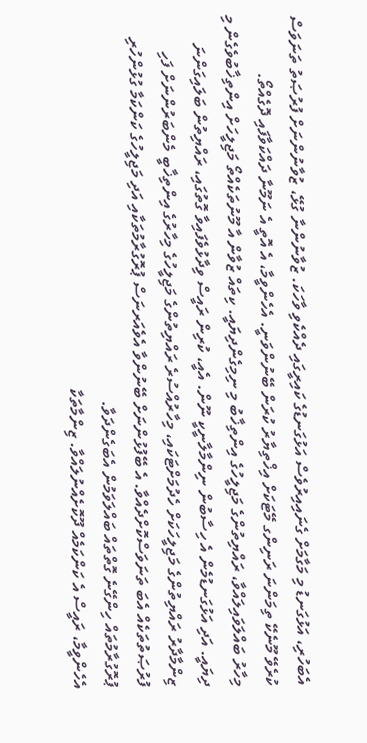އެބަހުރި، އަޅުގަނޑު މި މަގާމަށް ގެނައިއިރުވެސް އަޅުގަނޑުގެ ކައިރީގައި ދެއްކެވި ވާހަކަ. ޒުވާނުންނާ ގުޅޭ، ޒުވާނުންނަށް ފުރުޞަތު ތަނަވަސް ކުރެވޭ މޫނެކޭ ތިމަންނަ ރަނިންގ މޭޓަކަށް އިޚްތިޔާރު ކުރަން ބޭނުންވަނީ. އެހެންވީމާ، އެ އޮތީ އެ ނަމޫނާ ދައްކަވާފައި ދޮގެއްތޯ.
މިހާރު ބައްލަވައިލައްވާ، ރައްޔިތުންގެ މަޖިލީހުގެ އިންތިޚާބު މި ނިމިގެންދިޔައީ. ކިތައް ޒުވާން އާ މޫނުތަކެއްތޯ މަޖިލީހަށް އިންތިޚާބުވެގެން މި ދިޔައީ. އަދި އަޅުގަނޑުމެން އެ ހިސާބުން ނިންމާލާނީކީ ނޫން. އެއީ، ކުރިން ރައީސް ވިދާޅުވެފައިވާ ގޮތުގައި، ރައްޔިތުން ބަލައިގަންނަ ޒިންމާދާރު ރައްޔިތުންގެ މަޖިލީހަކަށް ހެދުމަށްޓަކައި، މިހާރުއްސުރެ ރައްޔިތުންގެ މަޖިލީހުގެ މިހާރުގެ އިންތިޚާބީ މެންބަރުންނަށް ފަހި ފުރުޞަތުތަކެއް އެބަ ތަނަވަސްކޮށްދެއްވާ. އެ ބޭފުޅުންނަށް ބޭނުންވާ އެވެއަރނަސް ޕުރޮގުރާމުތަކާއި އަދި މަޖިލީހުގެ ކަންކަމާ ގުޅުންހުރި ޕުރޮގުރާމުތައް ހިންގޭނެ ގޮތްތައް ބައްލަވަމުން އެބަގެންދަވާ.
އެހެންވީމާ، ރައީސް އެ ކަންކަމެއް ދޫކޮށެއްނުލައްވާ. ޒިންމާތަކާ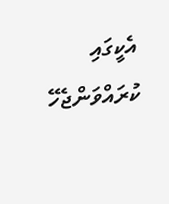އެކީގައި ކުރައްވަންޖެހޭ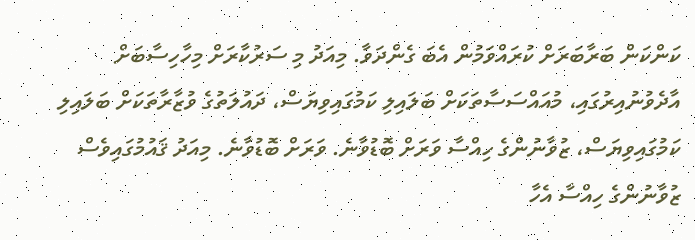ކަންކަން ބަރާބަރަށް ކުރައްވަމުން އެބަ ގެންދަވާ. މިއަދު މި ސަރުކާރަށް މިހާހިސާބަށް އާދެވުނުއިރުގައި، މުއައްސަސާތަކަށް ބަލައިލި ކަމުގައިވިޔަސް، ދައުލަތުގެ ވުޒާރާތަކަށް ބަލައިލި ކަމުގައިވިޔަސް، ޒުވާނުންގެ ހިއްސާ ވަރަށް ބޮޑުވާނެ. ވަރަށް ބޮޑުވާނެ. މިއަދު ޤައުމުގައިވެސް ޒުވާނުންގެ ހިއްސާ އެހާ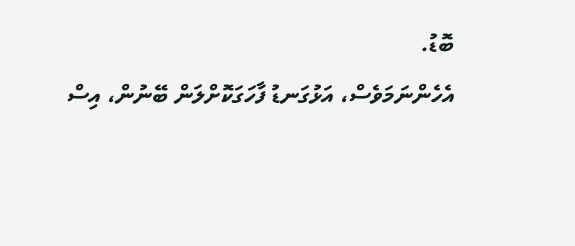ބޮޑު.
އެހެންނަމަވެސް، އަޅުގަނޑު ފާހަގަކޮށްލަން ބޭނުން، އިސް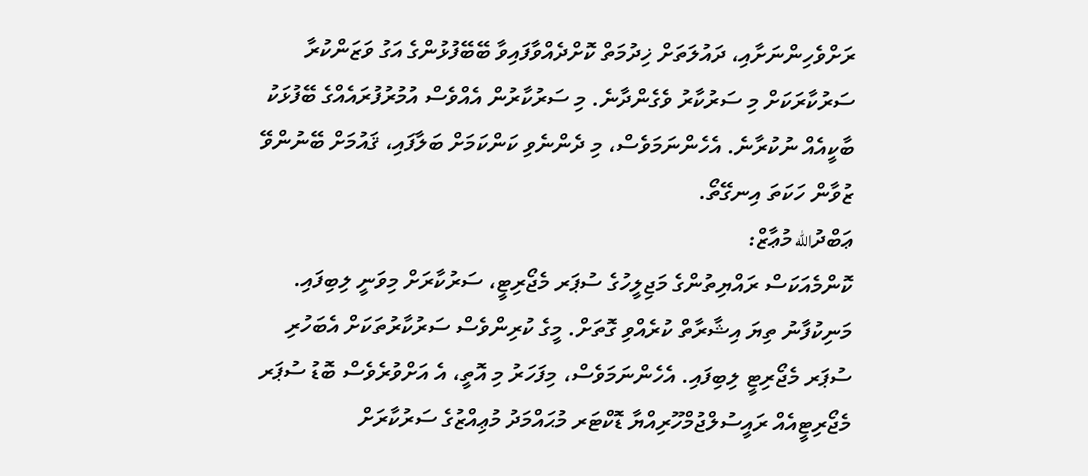ރަށްވެހިންނަށާއި، ދައުލަތަށް ޚިދުމަތް ކޮށްދެއްވާފައިވާ ބޭބޭފުޅުންގެ އަގު ވަޒަންކުރާ ސަރުކާރަކަށް މި ސަރުކާރު ވެގެންދާނެ. މި ސަރުކާރުން އެއްވެސް އުމުރުފުރައެއްގެ ބޭފުޅަކު ބާކީއެއް ނުކުރާނެ. އެހެންނަމަވެސް، މި ދެންނެވި ކަންކަމަށް ބަލާފައި، ޤައުމަށް ބޭނުންވޭ ޒުވާން ހަކަތަ އިނގޭތޯ.
ޢަބްދުالله މުޢާޒް:
ކޮންމެއަކަސް ރައްޔިތުންގެ މަޖިލީހުގެ ސުޕަރ މެޖޯރިޓީ، ސަރުކާރަށް މިވަނީ ލިބިފައި. މަނިކުފާނު ތިޔަ އިޝާރާތް ކުރެއްވި ގޮތަށް. މީގެ ކުރިންވެސް ސަރުކާރުތަކަށް އެބަހުރި ސުޕަރ މެޖޯރިޓީ ލިބިފައި. އެހެންނަމަވެސް، މިފަހަރު މި އޮތީ، އެ އަށްވުރެވެސް ބޮޑު ސުޕަރ މެޖޯރިޓީއެއް ރައީސުލްޖުމްހޫރިއްޔާ ޑޮކްޓަރ މުޙައްމަދު މުޢިއްޒުގެ ސަރުކާރަށް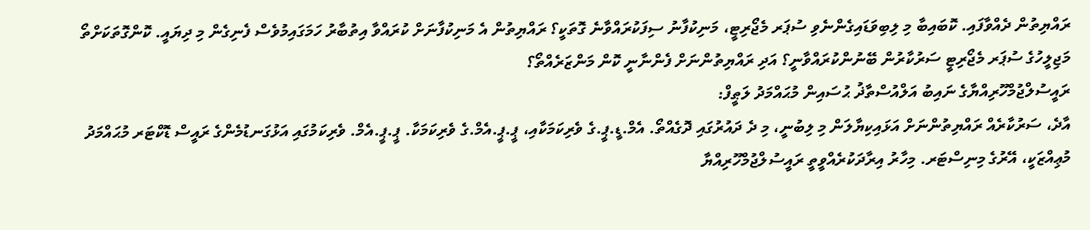ރައްޔިތުން ދެއްވާފައި. ކޮބައިބާ މި ލިބިވަޑައިގެންނެވި ސުޕަރ މެޖޯރިޓީ، މަނިކުފާނު ސިފަކުރައްވާނެ ގޮތަކީ؟ ރައްޔިތުން އެ މަނިކުފާނަށް ކުރައްވާ އިތުބާރު ހަމަގައިމުވެސް ފެނިގެން މި ދިޔައީ. ކޮންގޮތަކަށްތޯ މަޖިލީހުގެ ސުޕަރ މެޖޯރިޓީ ސަރުކާރުން ބޭނުންކުރައްވާނީ؟ އަދި ރައްޔިތުންނަށް ފެންނާނީ ކޮން މަންޒަރެއްތޯ؟
ރައީސުލްޖުމްހޫރިއްޔާގެ ނައިބު އަލްއުސްތާޛު ޙުސައިން މުޙައްމަދު ލަޠީފް:
އާދެ، ސަރުކާރެއް ރައްޔިތުންނަށް އަޅައިކިޔާލަން މި ލިބުނީ، މި ދެ ދައުރުގައި ދޮގެއްތޯ. އެމް.ޑީ.ޕީ.ގެ ވެރިކަމަކާއި، ޕީ.ޕީ.އެމް.ގެ ވެރިކަމަކާ. ޕީ.ޕީ.އެމް. ވެރިކަމުގައި އަޅުގަނޑުމެންގެ ރައީސް ޑޮކްޓަރ މުޙައްމަދު މުޢިއްޒަކީ، އޭރުގެ މިނިސްޓަރ. މިހާރު އިރާދަކުރެއްވީތީ ރައީސުލްޖުމްހޫރިއްޔާ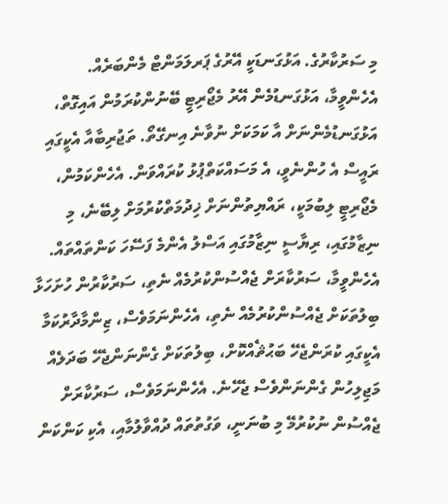މި ސަރުކާރުގެ. އަޅުގަނޑަކީ އޭރުގެ ޕަރލަމަންޓް މެންބަރެއް. އެހެންވީމާ، އަޅުގަނޑުމެން އޭރު މެޖޯރިޓީ ބޭނުންކުރަމުން އައިގޮތް، އަޅުގަނޑުމެންނަށް އާ ކަމަކަށް ނުވާނެ އިނގޭތޯ. ތަޖުރިބާއާ އެކީގައި ރައީސް އެ ހުންނެވީ، އެ މަސައްކަތްޕުޅު ކުރައްވަން. އެހެންކަމުން، މެޖޯރިޓީ ލިބުމަކީ، ރައްޔިތުންނަށް ޚިދުމަތްކުރުމަށް ލިބޭނެ، މި ނިޒާމުގައި، ރިޔާސީ ނިޒާމުގައި އަސްލު އެންމެ ފަސޭހަ ކަންތައްތައް. އެހެންވީމާ، ސަރުކާރަށް ޖެއްސުންކުރުމެއް ނެތި، ސަރުކާރުން ހުށަހަޅާ ބިލުތަކަށް ޖެއްސުންކުރުމެއް ނެތި، އެހެންނަމަވެސް، ޒިންމާދާރުކަމާ އެކީގައި ކުރަންޖެހޭ ބަޙުޘެއްކޮށް، ބިލުތަކަށް ގެންނަންޖެހޭ ބަދަލެއް މަޖިލިހުން ގެންނަންވެސް ޖެހޭނެ. އެހެންނަމަވެސް، ސަރުކާރަށް ޖެއްސުން ނުކުރުމޭ މި ބުނަނީ، ވަގުތުތައް ދުއްވާލުމާއި، އެކި ކަންކަން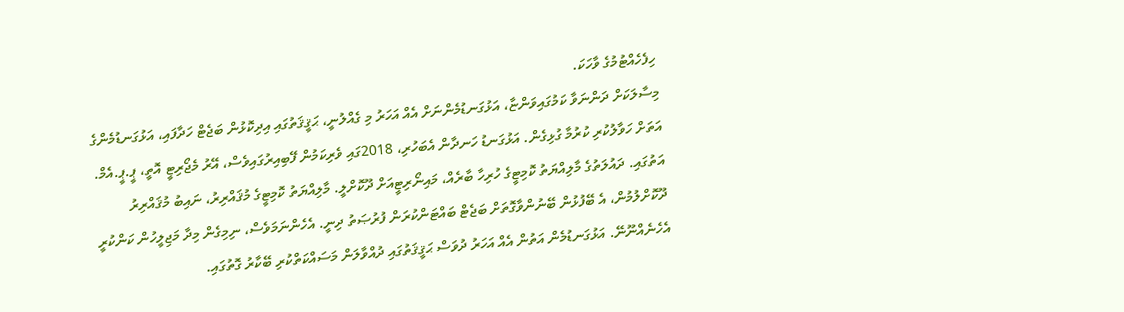ހިފެހެއްޓުމުގެ ވާހަކަ.
މިސާލަކަށް ދަންނަވާ ކަމުގައިވަންޏާ، އަޅުގަނޑުމެންނަށް އެއް އަހަރު މި ގެއްލުނީ، ޙަޤީޤަތުގައި އިދިކޮޅުން ބަޖެޓް ހަދާފައި، އަޅުގަނޑުމެންގެ އަތަށް ހަވާލުކުރި ކުރުމާ ގުޅިގެން. އަޅުގަނޑު ހަނދާން އެބަހުރި، 2018ގައި ވެރިކަމުން ފޭބިއިރުގައިވެސް، އޭރު މެޖޯރިޓީ އޮތީ، ޕީ.ޕީ.އެމް. އަތުގައި. ދައުލަތުގެ މާލިއްޔަތު ކޮމިޓީގެ ހުރިހާ ބާރެއް، މައިނޯރިޓީއަށް ދޫކޮށްލީ. މާލިއްޔަތު ކޮމިޓީގެ މުޤައްރިރު، ނައިބު މުޤައްރިރު ދޫކޮށްލުމުން، އެ ބޭފުޅުން ބޭނުންވާގޮތަށް ބަޖެޓް ބައްޓަންކުރަން ފުރުޞަތު ދިނީ. އެހެންނަމަވެސް، ނިމިގެން މިދާ މަޖިލީހުން ކަންކުރީ އެހެނެއްނޫނޭ. އަޅުގަނޑުމެން އަތުން އެއް އަހަރު ދުވަސް ޙަޤީޤަތުގައި ދުއްވާލަން މަސައްކަތްކުރި ބޭކާރު ގޮތުގައި.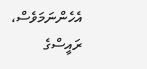އެހެންނަމަވެސް، ރައީސްގެ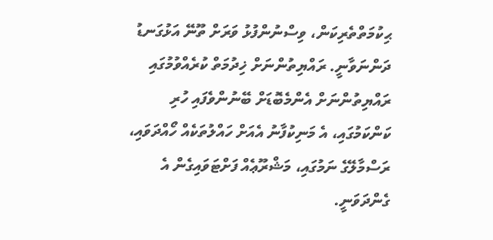ޙިކުމަތްތެރިކަން، ވިސްނުންފުޅު ވަރަށް ތޫނޭ އަޅުގަނޑު ދަންނަވާނީ. ރައްޔިތުންނަށް ޚިދުމަތް ކުރެއްވުމުގައި ރައްޔިތުންނަށް އެންމެބޮޑަށް ބޭނުންވެފައި ހުރި ކަންކަމުގައި، އެ މަނިކުފާނު އެއަށް ހައްލުތަކެއް ހޯއްދަވައި، ރަސްމާލޭގެ ނަމުގައި، މަޝްރޫޢެއް ފަށްޓަވައިގެން އެ ގެންދަވަނީ.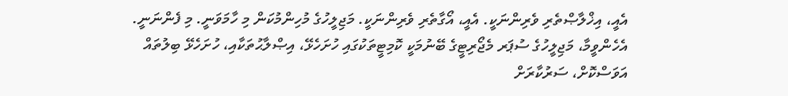އެއީ، އިޚްލާޞްތެރި ވެރިންނަކީ. އެއީ، އޯގާތެރި ވެރިންނަކީ. މަޖިލީހުގެ މުހިންމުކަން މި ހާމަވަނީ. މި ފެންނަނީ. އެހެންވީމާ، މަޖިލީހުގެ ސުޕަރ މެޖޯރިޓީގެ ބޭނުމަކީ ކޮމިޓީތަކުގައި ހުށަހެޅޭ، އިޞްލާޙުތަކާއި، ހުށަހެޅޭ ބިލުތައް އަވަސްކޮށް، ސަރުކާރަށް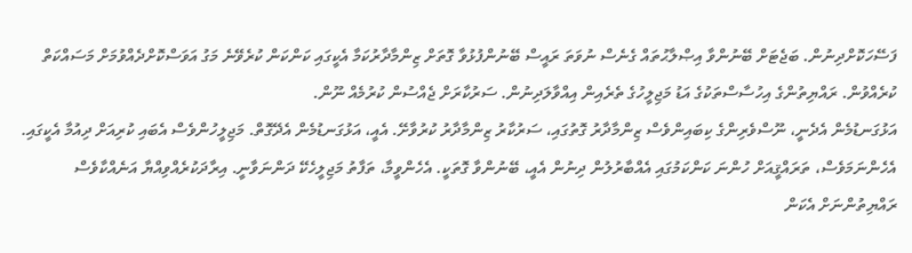ފަސޭހަކޮށްދިނުން. ބަޖެޓަށް ބޭނުންވާ އިޞްލާޙުތައް ގެނެސް ނުވަތަ ރައީސް ބޭނުންފުޅުވާ ގޮތަށް ޒިންމާދާރުކަމާ އެކީގައި ކަންކަން ކުރެވޭނެ މަގު އަވަސްކޮށްދެއްވުމަށް މަސައްކަތް ކުރެއްވުން. ރައްޔިތުންގެ އިހުސާސްތަކުގެ އަޑު މަޖިލީހުގެ ތެރެއިން އިއްވާލަދިނުން. ސަރުކާރަށް ޖެއްސުން ކުރުމެއް ނޫން.
އަޅުގަނޑުމެން އެދެނީ، ނޫސްވެރިންގެ ކިބައިންވެސް ޒިންމާދާރު ގޮތުގައި، ސަރުކާރު ޒިންމާދާރު ކުރުވާށޭ. އެއީ، އަޅުގަނޑުމެން އެދޭގޮތް. މަޖިލީހުންވެސް އެބައި ކުރިއަށް ދިއުމާ އެކީގައި. އެހެންނަމަވެސް، ތަރައްޤީއަށް ހުންނަ ކަންކަމުގައި އެއްބާރުލުން ދިނުން އެއީ، ބޭނުންވާ ގޮތަކީ. އެހެންވީމާ، ތަފާތު މަޖިލީހެކޭ ދަންނަވާނީ. އިރާދަކުރެއްވިއްޔާ އަނެއްކާވެސް ރައްޔިތުންނަށް އެކަން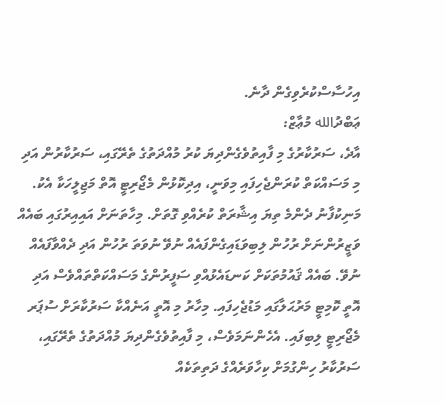އިހުސާސްކުރެވިގެން ދާނެ.
ޢަބްދުالله މުޢާޒް:
އާދެ، ސަރުކާރުގެ މި ފާއިތުވެގެންދިޔަ ކުރު މުއްދަތުގެ ތެރޭގައި، ސަރުކާރުން އަދި މި މަސައްކަތް ކުރަންޖެހިފައި މިވަނީ، އިދިކޮޅުން މެޖޯރިޓީ އޮތް މަޖިލީހަކާ އެކު. މަނިކުފާނު ދެންމެ ތިޔަ އިޝާރަތް ކުރެއްވި ގޮތަށް. މިހާތަނަށް އައިއިރުގައި ބައެއް ވަޒީރުންނަށް ރުހުން ލިބިވަޑައިގެންފައެއް ނުވޭ ނުވަތަ ރުހުން އަދި ދެއްވާފައެއް ނުވޭ. ބައެއް ޤައުމުތަކަށް ކަނޑައެޅުއްވި ސަފީރުންގެ މަސައްކަތްތައްވެސް އަދި އޮތީ ކޮމިޓީ މަރުޙަލާގައި މަޑުޖެހިފައި. މިހާރު މި އޮތީ އަނެއްކާ ސަރުކާރަށް ސުޕަރ މެޖޯރިޓީ ލިބިފައި. އެހެންނަމަވެސް، މި ފާއިތުވެގެންދިޔަ މުއްދަތުގެ ތެރޭގައި، ސަރުކާރު ހިންގުމަށް ކިހާވަރެއްގެ ދަތިތަކެއް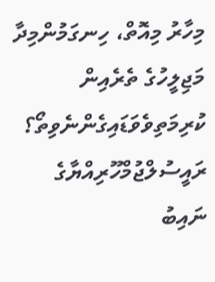މިހާރު މިއޮތް، ހިނގަމުންމިދާ މަޖިލީހުގެ ތެރެއިން ކުރިމަތިވެވަޑައިގެންނެވިތޯ؟
ރައީސުލްޖުމްހޫރިއްޔާގެ ނައިބު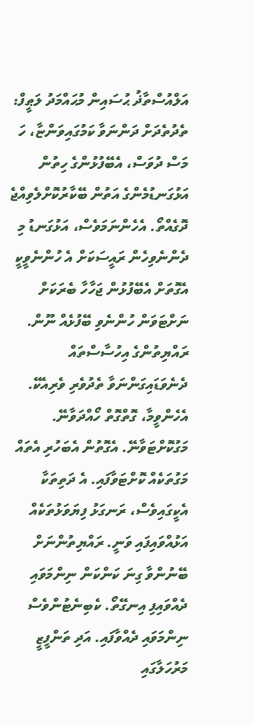އަލްއުސްތާޛު ޙުސައިން މުޙައްމަދު ލަޠީފް:
ތެދުތެދަށް ދަންނަވާ ކަމުގައިވަންޏާ، ހަ މަސް ދުވަސް، އެބޭފުޅުންގެ ހިތުން އަޅުގަނޑުމެންގެ އަތުން ބޭކާރުކޮށްލެވިއްޖެ ދޮގެއްތޯ. އެހެންނަމަވެސް، އަޅުގަނޑު މި ދެންނެވިހެން ރައީސަކަށް އެ ހުންނެވީކީ އެގޮތަށް އެބޭފުޅުން ޖަހާހާ ބެރަކަށް ނަށްޓަވަން ހުންނެވި ބޭފުޅެއް ނޫން. ރައްޔިތުންގެ އިހުސާސްތައް ދެނެވަޑައިގަންނަވާ ތެދުވެރި ވެރިއެކޭ. އެހެންވީމާ، ގޮތްގޮތް ހޯއްދަވާނޭ. މަގުކޮށްޓަވާނޭ. އެގޮތުން އެބަހުރި އެތައް މަގުތަކެއް ކޮށްޓަވާފައި. އެ ދަތިތަކާ އެކީގައިވެސް، ރަނގަޅު ފިޔަވަޅުތަކެއް އަޅުއްވައިފައި ވަނީ. ރައްޔިތުންނަށް ބޭނުންވާ ގިނަ ކަންކަން ނިންމަވައި ދެއްވައިފި އިނގޭތޯ. ކެބިނެޓުންވެސް ނިންމަވައި ދެއްވާފައި. އަދި ތަންފީޒީ މަރުހަލާގައި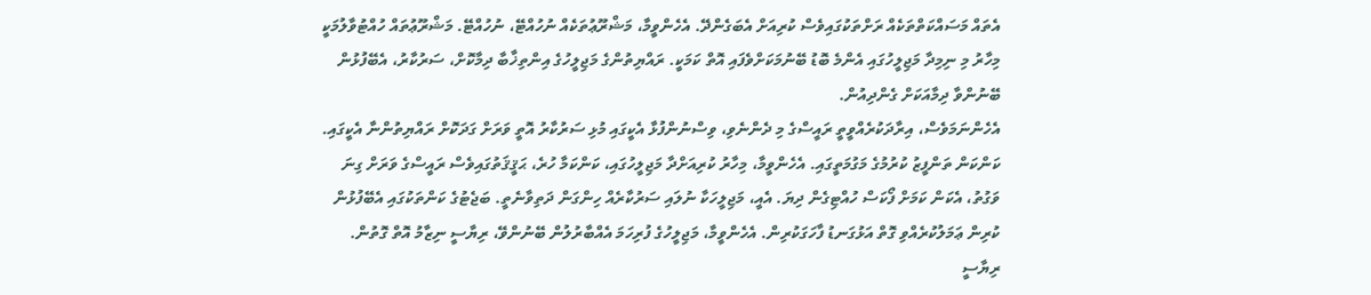އެތައް މަސައްކަތްތަކެއް ރަށްތަކުގައިވެސް ކުރިއަށް އެބަގެންދޭ. އެހެންވީމާ، މަޝްރޫޢުތަކެއް ނުހުއްޓޭ، ނުހުއްޓޭ. މަޝްރޫޢުތައް ހުއްޓުވާލުމަކީ މިހާރު މި ނިމިދާ މަޖިލީހުގައި އެންމެ ބޮޑު ބޭނުމަކަށްވެފައި އޮތް ކަމަކީ. ރައްޔިތުންގެ މަޖިލީހުގެ އިންތިޚާބާ ދިމާކޮށް، ސަރުކާރު، އެބޭފުޅުން ބޭނުންވާ ދިމާއަކަށް ގެންދިއުން.
އެހެންނަމަވެސް، އިރާދަކުރެއްވީތީ ރައީސްގެ މި ދެންނެވި، ވިސްނުންފުޅާ އެކީގައި މުޅި ސަރުކާރު އޮތީ ވަރަށް ގަދަކޮށް ރައްޔިތުންނާ އެކީގައި. ކަންކަން ތަންފީޒު ކުރުމުގެ މަގުމަތީގައި. އެހެންވީމާ، މިހާރު ކުރިއަށްދާ މަޖިލީހުގައި، ކަންކަމާ ހުރެ، ޙަޤީޤަތުގައިވެސް ރައީސްގެ ވަރަށް ގިނަ ވަގުތު، އެކަން ކަމަށް ފޯކަސް ހުއްޓިގެން ދިޔަ. އެއީ، މަޖިލީހަކާ ނުލައި ސަރުކާރެއް ހިންގަން ދަތިވާނެތީ. ބަޖެޓުގެ ކަންތަކުގައި އެބޭފުޅުން ކުރިން ޢަމަލުކުރެއްވި ގޮތް އަޅުގަނޑު ފާހަގަކުރިން. އެހެންވީމާ، މަޖިލީހުގެ ފުރިހަމަ އެއްބާރުލުން ބޭނުންވޭ، ރިޔާސީ ނިޒާމު އޮތް ގޮތުން. ރިޔާސީ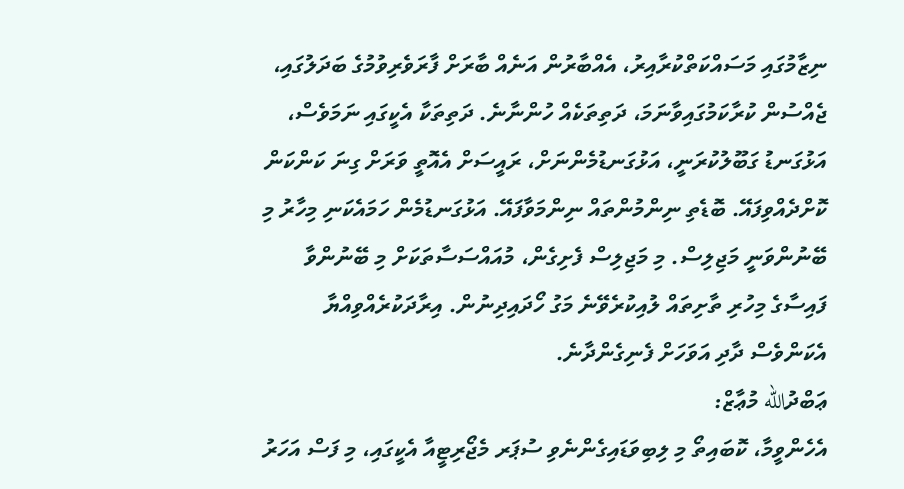ނިޒާމުގައި މަސައްކަތްކުރާއިރު، އެއްބާރުން އަނެއް ބާރަށް ފާރަވެރިވުމުގެ ބަދަލުގައި، ޖެއްސުން ކުރާކަމުގައިވާނަމަ، ދަތިތަކެއް ހުންނާނެ. ދަތިތަކާ އެކީގައި ނަމަވެސް، އަޅުގަނޑު ގަބޫލުކުރަނީ، އަޅުގަނޑުމެންނަށް، ރައީސަށް އެއޮތީ ވަރަށް ގިނަ ކަންކަން ކޮށްދެއްވިފައޭ. ބޮޑެތި ނިންމުންތައް ނިންމަވާފައޭ. އަޅުގަނޑުމެން ހަމައެކަނި މިހާރު މި ބޭނުންވަނީ މަޖިލިސް. މި މަޖިލިސް ފެށިގެން، މުއައްސަސާތަކަށް މި ބޭނުންވާ ފައިސާގެ މިހުރި ތާށިތައް ލުއިކުރެވޭނެ މަގު ހޯދައިދިނުން. އިރާދަކުރެއްވިއްޔާ އެކަންވެސް ދާދި އަވަހަށް ފެނިގެންދާނެ.
ޢަބްދުالله މުޢާޒް:
އެހެންވީމާ، ކޮބައިތޯ މި ލިބިވަޑައިގެންނެވި ސުޕަރ މެޖޯރިޓީއާ އެކީގައި، މި ފަސް އަހަރު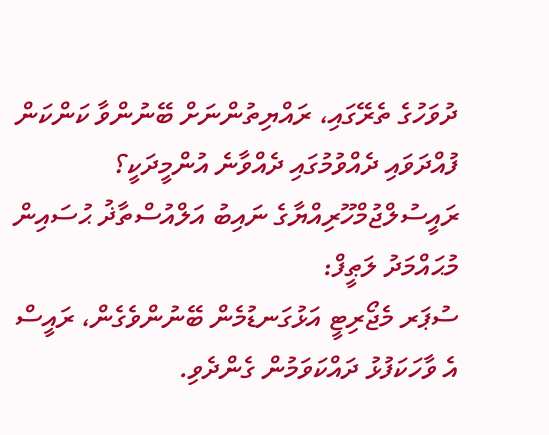ދުވަހުގެ ތެރޭގައި، ރައްޔިތުންނަށް ބޭނުންވާ ކަންކަން ފުއްދަވައި ދެއްވުމުގައި ދެއްވާނެ އުންމީދަކީ؟
ރައީސުލްޖުމްހޫރިއްޔާގެ ނައިބު އަލްއުސްތާޛު ޙުސައިން މުޙައްމަދު ލަޠީފް:
ސުޕަރ މެޖޯރިޓީ އަޅުގަނޑުމެން ބޭނުންވެގެން، ރައީސް އެ ވާހަކަފުޅު ދައްކަވަމުން ގެންދެވި.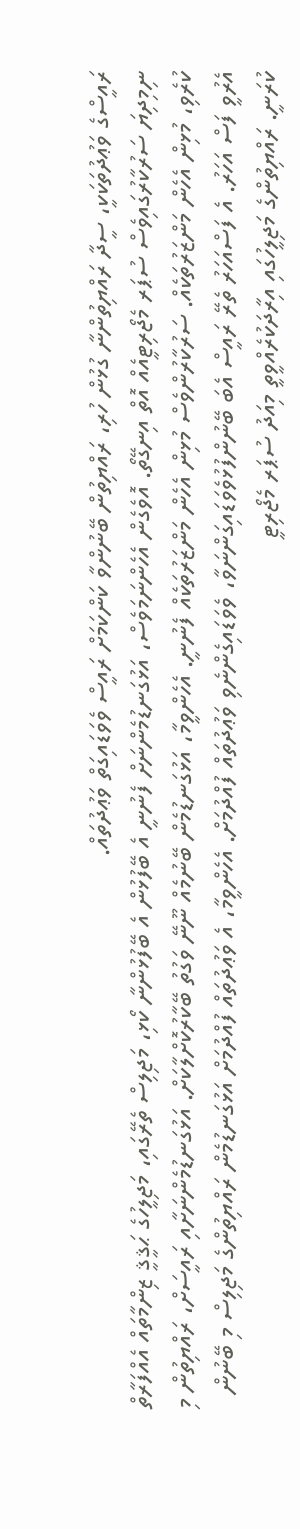ރައީސްގެ ވަޢުދުތަކަކީ، ސީދާ ރައްޔިތުންނާ ގުޅުން ހުރި، ރައްޔިތުން ބޭނުންވާ ކަންކަމަށް ރައީސް ވެވަޑައިގަތް ވަޢުދުތައް.
ނިމިދިޔަ ސަރުކާރުގައިވެސް ސުޕަރ މެޖޯރިޓީއެއް އޮތް އިނގޭތޯ. އޮވެގެން އެހެންނަމަވެސް، އަޅުގަނޑުމެންނަށް ފެނުނީ އެ ބޭފުޅުން އެ ބޭފުޅުންނާ ކޯޅި، މަޖިލިސް ތެރޭގައި، މަޖިލީހުގެ ޙަޤީޤީ ޒިންމާތައް އެއްފަރާތް ކުރެވި، މުޅިން އެހެން މަންޒަރުތަކެއް. ސަރުކާރުންވެސް މުޅިން އެހެން މަންޒަރުތަކެއް ފެނުނީ. އެހެންވީމާ، އަޅުގަނޑުމެން ބޭނުމެއް ނޫނޭ ވަގުތު ބޭކާރުކޮށްލާކަށް. އަޅުގަނޑުމެންނަށާއި ރައީސަށް، ރައްޔިތުން މި އެރުވީ ފަސް އަހަރު. އެ ފަސްއަހަރު ތެރޭ ރައީސް އެބަ ބޭނުންފުޅުވެވަޑައިގަންނަވާ، ވެވަޑައިގެންނެވި ވަޢުދުތައް ފުއްދުމަށް. އެހެންވީމާ، އެ ވަޢުދުތައް ފުއްދުމަށް އަޅުގަނޑުމެން ރައްޔިތުންގެ މަޖިލިސް މި ބޭނުން ކުރަނީ. ރައްޔިތުންގެ މަޖިލީހުގައި އިރާދަކުރެއްވީތީ މިއަދު ސުޕަރ މެޖޯރިޓީ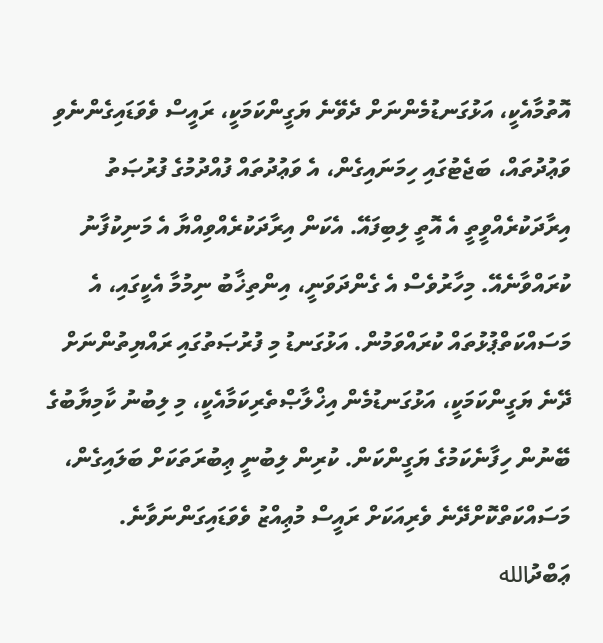އޮތުމާއެކީ، އަޅުގަނޑުމެންނަށް ދެވޭނެ ޔަގީންކަމަކީ، ރައީސް ވެވަޑައިގެންނެވި ވަޢުދުތައް، ބަޖެޓުގައި ހިމަނައިގެން، އެ ވަޢުދުތައް ފުއްދުމުގެ ފުރުޞަތު އިރާދަކުރެއްވީތީ އެ އޮތީ ލިބިފައޭ. އެކަން އިރާދަކުރެއްވިއްޔާ އެ މަނިކުފާނު ކުރައްވާނެއޭ. މިހާރުވެސް އެ ގެންދަވަނީ، އިންތިޚާބު ނިމުމާ އެކީގައި، އެ މަސައްކަތްޕުޅުތައް ކުރައްވަމުން. އަޅުގަނޑު މި ފުރުޞަތުގައި ރައްޔިތުންނަށް ދޭނެ ޔަގީންކަމަކީ، އަޅުގަނޑުމެން އިޚްލާޞްތެރިކަމާއެކީ، މި ލިބުނު ކާމިޔާބުގެ ބޭނުން ހިފާނެކަމުގެ ޔަގީންކަން. ކުރިން ލިބުނީ ޢިބުރަތަކަށް ބަލައިގެން، މަސައްކަތްކޮށްދޭނެ ވެރިއަކަށް ރައީސް މުޢިއްޒު ވެވަޑައިގަންނަވާނެ.
ޢަބްދުالله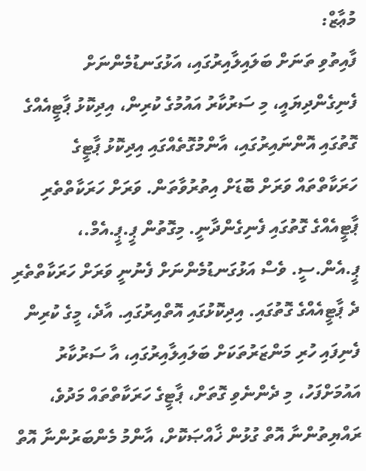މުޢާޒް:
ފާއިތުވި ތަނަށް ބަލައިލާއިރުގައި، އަޅުގަނޑުމެންނަށް ފެނިގެންދިޔައީ، މި ސަރުކާރު އައުމުގެ ކުރިން، އިދިކޮޅު ޕާޓީއެއްގެ ގޮތުގައި އޮންނައިރުގައި، އާންމުގޮތެއްގައި އިދިކޮޅު ޕާޓީގެ ހަރަކާތްތައް ވަރަށް ބޮޑަށް އިތުރުވާތަން. ވަރަށް ހަރަކާތްތެރި ޕާޓީއެއްގެ ގޮތުގައި ފެނިގެންދާނީ. މިގޮތުން ޕީ.ޕީ.އެމް.، ޕީ.އެން.ސީ. ވެސް އަޅުގަނޑުމެންނަށް ފެނުނީ ވަރަށް ހަރަކާތްތެރި ދެ ޕާޓީއެއްގެ ގޮތުގައި. އިދިކޮޅުގައި އޮތްއިރުގައި. އާދެ، މީގެ ކުރިން ފެނިފައި ހުރި މަންޒަރުތަކަށް ބަލައިލާއިރުގައި، އާ ސަރުކާރު އައުމަށްފަހު، މި ދެންނެވި ގޮތަށް، ޕާޓީގެ ހަރަކާތްތައް މަދުވެ، ރައްޔިތުންނާ އޮތް ގުޅުން ޚާއްޞަކޮށް، އާންމު މެންބަރުންނާ އޮތް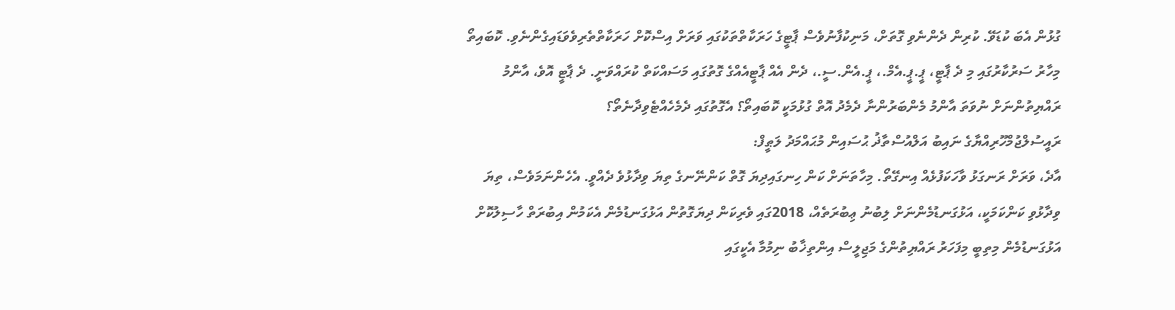ގުޅުން އެބަ ކުޑަވޭ. ކުރިން ދެންނެވި ގޮތަށް، މަނިކުފާނުވެސް ޕާޓީގެ ހަރަކާތްތަކުގައި ވަރަށް އިސްކޮށް ހަރަކާތްތެރިވެވަޑައިގެންނެވި. ކޮބައިތޯ މިހާރު ސަރުކާރުގައި މި ދެ ޕާޓީ، ޕީ.ޕީ.އެމް.، ޕީ.އެން.ސީ.، ދެން އެއް ޕާޓީއެއްގެ ގޮތުގައި މަސައްކަތް ކުރައްވަނީ. ދެ ޕާޓީ އޮވެ، އާންމު ރައްޔިތުންނަށް ނުވަތަ އާންމު މެންބަރުންނާ ދެމެދު އޮތް ގުޅުމަކީ ކޮބައިތޯ؟ އެގޮތުގައި ދެމެހެއްޓެވިދާނެތޯ؟
ރައީސުލްޖުމްހޫރިއްޔާގެ ނައިބު އަލްއުސްތާޛު ޙުސައިން މުޙައްމަދު ލަޠީފް:
އާދެ، ވަރަށް ރަނގަޅު ވާހަކަފުޅެއް އިނގޭތޯ. މިހާތަނަށް ކަން ހިނގައިދިޔަ ގޮތް ކަންނޭނގެ ތިޔަ ވިދާޅުވެ ދެއްވީ. އެހެންނަމަވެސް، ތިޔަ ވިދާޅުވި ކަންކަމަކީ، އަޅުގަނޑުމެންނަށް ލިބުނު ޢިބުރަތެއް، 2018ގައި ވެރިކަން ދިޔަގޮތުން އަޅުގަނޑުމެން އެކަމުން އިބުރަތް ހާސިލުކޮށް އަޅުގަނޑުމެން މިތިބީ މިފަހަރު ރައްޔިތުންގެ މަޖިލީސް އިންތިޚާބު ނިމުމާ އެކީގައި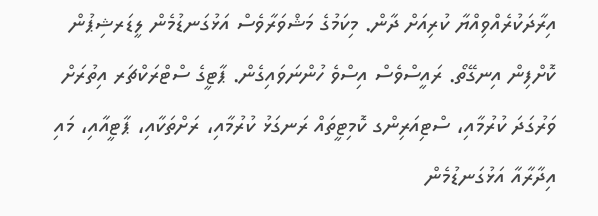އިރާދަކުރެއްވިއްޔާ ކުރިއަށް ދާން. މިކަމުގެ މަޝްވަރާވެސް އަޅުގަނޑުމެން ލީޑަރޝިޕުން ކޮށްފިން އިނގޭތޯ. ރައީސްވެސް އިސްވެ ހުންނަވައިގެން. ޕާޓީގެ ސްޓްރަކްޗަރ އިތުރަށް ވަރުގަދަ ކުރުމާއި، ސްޓިއަރިންގ ކޮމިޓީތައް ރަނގަޅު ކުރުމާއި، ރަށްތަކާއި، ޕާޓީއާއި، މައި އިދާރާއާ އަޅުގަނޑުމެން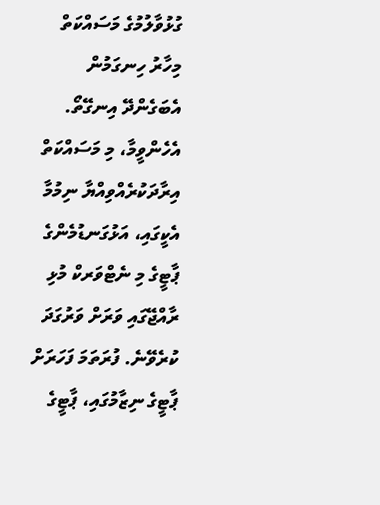ގުޅުވާލުމުގެ މަސައްކަތް މިހާރު ހިނގަމުން އެބަގެންދޭ އިނގޭތޯ.
އެހެންވީމާ، މި މަސައްކަތް އިރާދަކުރެއްވިއްޔާ ނިމުމާ އެކީގައި، އަޅުގަނޑުމެންގެ ޕާޓީގެ މި ނެޓްވަރކް މުޅި ރާއްޖޭގައި ވަރަށް ވަރުގަދަ ކުރެވޭނެ. ފުރަތަމަ ފަހަރަށް ޕާޓީގެ ނިޒާމުގައި، ޕާޓީގެ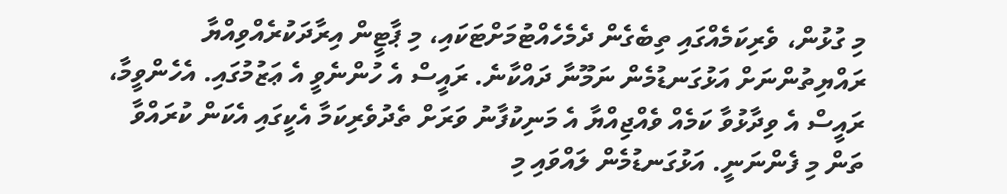މި ގުޅުން، ވެރިކަމެއްގައި ތިބެގެން ދެމެހެއްޓުމަށްޓަކައި، މި ޕާޓީން އިރާދަކުރެއްވިއްޔާ ރައްޔިތުންނަށް އަޅުގަނޑުމެން ނަމޫނާ ދައްކާނެ. ރައީސް އެ ހުންނެވީ އެ ޢަޒުމުގައި. އެހެންވީމާ، ރައީސް އެ ވިދާޅުވާ ކަމެއް ވެއްޖިއްޔާ އެ މަނިކުފާނު ވަރަށް ތެދުވެރިކަމާ އެކީގައި އެކަން ކުރައްވާ ތަން މި ފެންނަނީ. އަޅުގަނޑުމެން ލައްވައި މި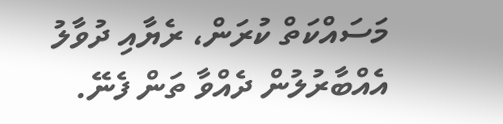މަސައްކަތް ކުރަން، ރެޔާއި ދުވާލު އެއްބާރުލުން ދެއްވާ ތަން ފެނޭ.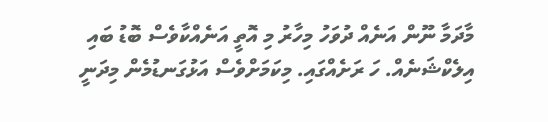މާދަމާ ނޫން އަނެއް ދުވަހު މިހާރު މި އޮތީ އަނެއްކާވެސް ބޮޑު ބައި އިލެކްޝަނެއް. ހަ ރަށެއްގައި. މިކަމަށްވެސް އަޅުގަނޑުމެން މިދަނީ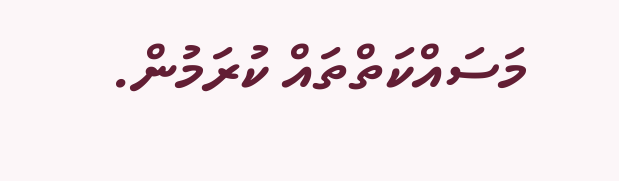މަސައްކަތްތައް ކުރަމުން.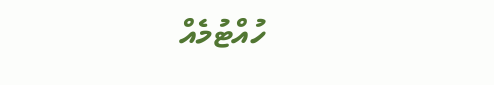ހުއްޓުމެއް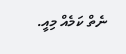ނެތް ކަމެއް މިއީ.